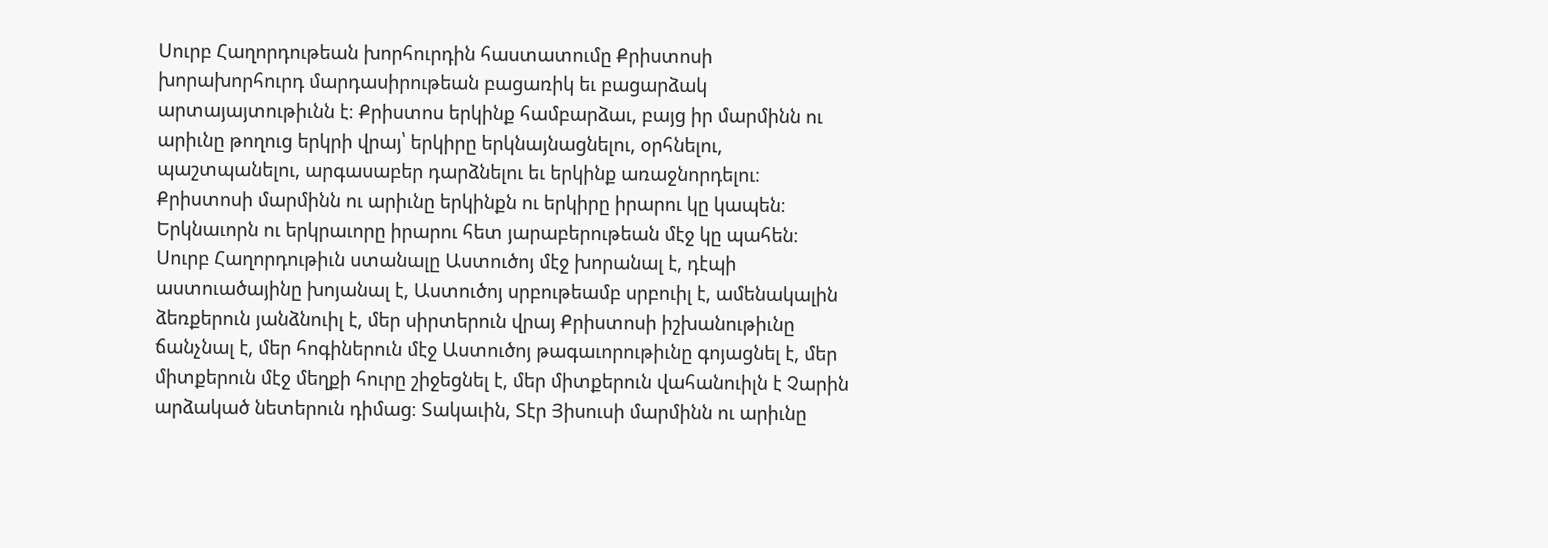Սուրբ Հաղորդութեան խորհուրդին հաստատումը Քրիստոսի խորախորհուրդ մարդասիրութեան բացառիկ եւ բացարձակ արտայայտութիւնն է։ Քրիստոս երկինք համբարձաւ, բայց իր մարմինն ու արիւնը թողուց երկրի վրայ՝ երկիրը երկնայնացնելու, օրհնելու, պաշտպանելու, արգասաբեր դարձնելու եւ երկինք առաջնորդելու։ Քրիստոսի մարմինն ու արիւնը երկինքն ու երկիրը իրարու կը կապեն։ Երկնաւորն ու երկրաւորը իրարու հետ յարաբերութեան մէջ կը պահեն։
Սուրբ Հաղորդութիւն ստանալը Աստուծոյ մէջ խորանալ է, դէպի աստուածայինը խոյանալ է, Աստուծոյ սրբութեամբ սրբուիլ է, ամենակալին ձեռքերուն յանձնուիլ է, մեր սիրտերուն վրայ Քրիստոսի իշխանութիւնը ճանչնալ է, մեր հոգիներուն մէջ Աստուծոյ թագաւորութիւնը գոյացնել է, մեր միտքերուն մէջ մեղքի հուրը շիջեցնել է, մեր միտքերուն վահանուիլն է Չարին արձակած նետերուն դիմաց։ Տակաւին, Տէր Յիսուսի մարմինն ու արիւնը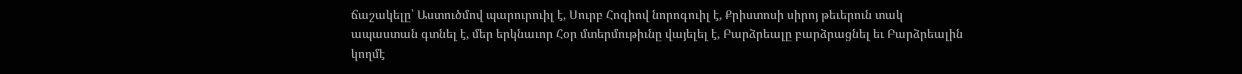ճաշակելը՝ Աստուծմով պարուրուիլ է, Սուրբ Հոգիով նորոգուիլ է, Քրիստոսի սիրոյ թեւերուն տակ ապաստան գտնել է, մեր երկնաւոր Հօր մտերմութիւնը վայելել է, Բարձրեալը բարձրացնել եւ Բարձրեալին կողմէ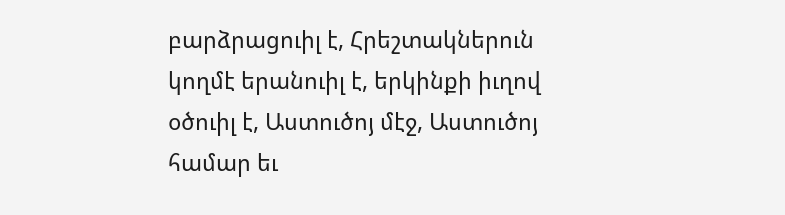բարձրացուիլ է, Հրեշտակներուն կողմէ երանուիլ է, երկինքի իւղով օծուիլ է, Աստուծոյ մէջ, Աստուծոյ համար եւ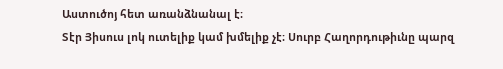Աստուծոյ հետ առանձնանալ է։
Տէր Յիսուս լոկ ուտելիք կամ խմելիք չէ։ Սուրբ Հաղորդութիւնը պարզ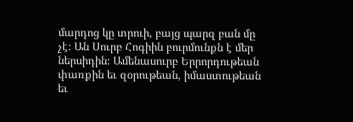մարդոց կը տրուի, բայց պարզ բան մը չէ։ Ան Սուրբ Հոգիին բուրմունքն է մեր ներսիդին։ Ամենասուրբ Երրորդութեան փառքին եւ զօրութեան, իմաստութեան եւ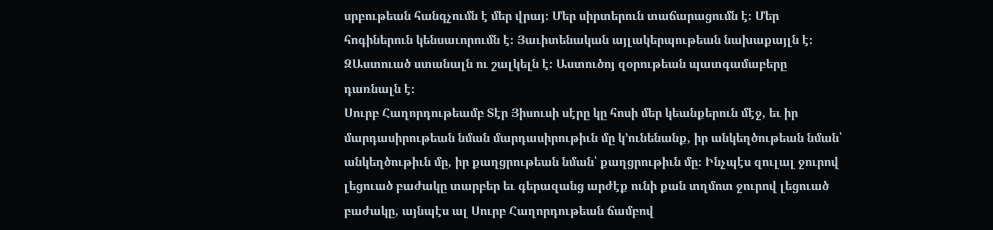սրբութեան հանգչումն է մեր վրայ։ Մեր սիրտերուն տաճարացումն է։ Մեր հոգիներուն կենսաւորումն է։ Յաւիտենական այլակերպութեան նախաքայլն է։ ԶԱստուած ստանալն ու շալկելն է։ Աստուծոյ զօրութեան պատգամաբերը դառնալն է։
Սուրբ Հաղորդութեամբ Տէր Յիսուսի սէրը կը հոսի մեր կեանքերուն մէջ, եւ իր մարդասիրութեան նման մարդասիրութիւն մը կ՚ունենանք, իր անկեղծութեան նման՝ անկեղծութիւն մը, իր քաղցրութեան նման՝ քաղցրութիւն մը։ Ինչպէս զուլալ ջուրով լեցուած բաժակը տարբեր եւ գերազանց արժէք ունի քան տղմոտ ջուրով լեցուած բաժակը, այնպէս ալ Սուրբ Հաղորդութեան ճամբով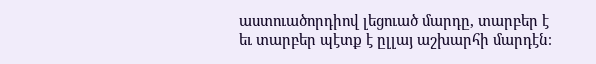աստուածորդիով լեցուած մարդը, տարբեր է եւ տարբեր պէտք է ըլլայ աշխարհի մարդէն։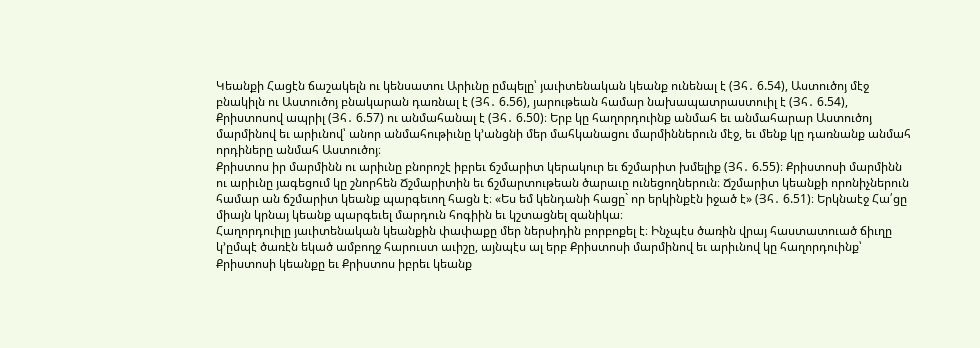Կեանքի Հացէն ճաշակելն ու կենսատու Արիւնը ըմպելը՝ յաւիտենական կեանք ունենալ է (Յհ․ 6.54), Աստուծոյ մէջ բնակիլն ու Աստուծոյ բնակարան դառնալ է (Յհ․ 6.56), յարութեան համար նախապատրաստուիլ է (Յհ․ 6.54), Քրիստոսով ապրիլ (Յհ․ 6.57) ու անմահանալ է (Յհ․ 6.50)։ Երբ կը հաղորդուինք անմահ եւ անմահարար Աստուծոյ մարմինով եւ արիւնով՝ անոր անմահութիւնը կ՚անցնի մեր մահկանացու մարմիններուն մէջ, եւ մենք կը դառնանք անմահ որդիները անմահ Աստուծոյ։
Քրիստոս իր մարմինն ու արիւնը բնորոշէ իբրեւ ճշմարիտ կերակուր եւ ճշմարիտ խմելիք (Յհ․ 6.55)։ Քրիստոսի մարմինն ու արիւնը յագեցում կը շնորհեն Ճշմարիտին եւ ճշմարտութեան ծարաւը ունեցողներուն։ Ճշմարիտ կեանքի որոնիչներուն համար ան ճշմարիտ կեանք պարգեւող հացն է։ «Ես եմ կենդանի հացը` որ երկինքէն իջած է» (Յհ․ 6.51)։ Երկնաէջ Հա՛ցը միայն կրնայ կեանք պարգեւել մարդուն հոգիին եւ կշտացնել զանիկա։
Հաղորդուիլը յաւիտենական կեանքին փափաքը մեր ներսիդին բորբոքել է։ Ինչպէս ծառին վրայ հաստատուած ճիւղը կ՚ըմպէ ծառէն եկած ամբողջ հարուստ աւիշը, այնպէս ալ երբ Քրիստոսի մարմինով եւ արիւնով կը հաղորդուինք՝ Քրիստոսի կեանքը եւ Քրիստոս իբրեւ կեանք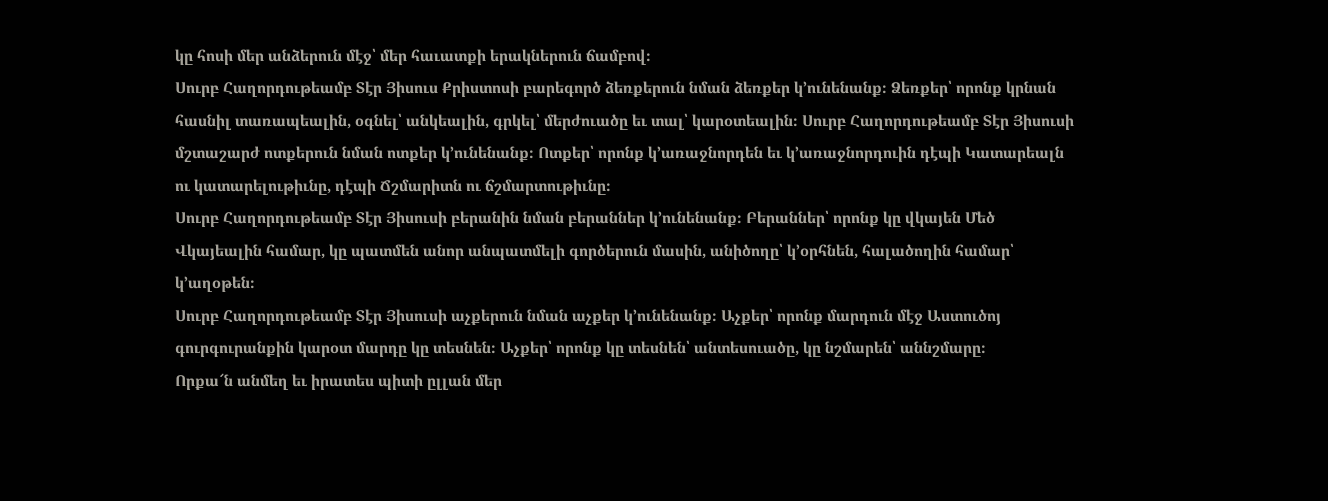կը հոսի մեր անձերուն մէջ՝ մեր հաւատքի երակներուն ճամբով։
Սուրբ Հաղորդութեամբ Տէր Յիսուս Քրիստոսի բարեգործ ձեռքերուն նման ձեռքեր կ՚ունենանք։ Ձեռքեր՝ որոնք կրնան հասնիլ տառապեալին, օգնել՝ անկեալին, գրկել՝ մերժուածը եւ տալ՝ կարօտեալին։ Սուրբ Հաղորդութեամբ Տէր Յիսուսի մշտաշարժ ոտքերուն նման ոտքեր կ՚ունենանք։ Ոտքեր՝ որոնք կ՚առաջնորդեն եւ կ՚առաջնորդուին դէպի Կատարեալն ու կատարելութիւնը, դէպի Ճշմարիտն ու ճշմարտութիւնը։
Սուրբ Հաղորդութեամբ Տէր Յիսուսի բերանին նման բերաններ կ՚ունենանք։ Բերաններ՝ որոնք կը վկայեն Մեծ Վկայեալին համար, կը պատմեն անոր անպատմելի գործերուն մասին, անիծողը՝ կ՚օրհնեն, հալածողին համար՝ կ՚աղօթեն։
Սուրբ Հաղորդութեամբ Տէր Յիսուսի աչքերուն նման աչքեր կ՚ունենանք։ Աչքեր՝ որոնք մարդուն մէջ Աստուծոյ գուրգուրանքին կարօտ մարդը կը տեսնեն։ Աչքեր՝ որոնք կը տեսնեն՝ անտեսուածը, կը նշմարեն՝ աննշմարը։
Որքա՜ն անմեղ եւ իրատես պիտի ըլլան մեր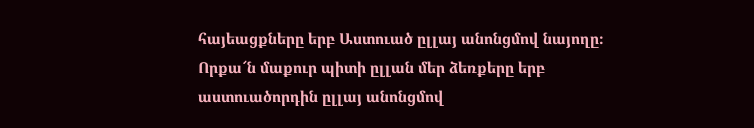հայեացքները երբ Աստուած ըլլայ անոնցմով նայողը։ Որքա՜ն մաքուր պիտի ըլլան մեր ձեռքերը երբ աստուածորդին ըլլայ անոնցմով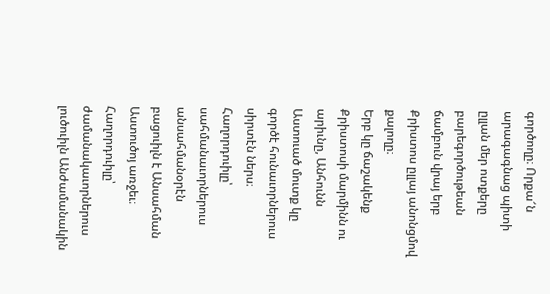գործողը։ Որքա՜ն արագագնաց պիտի ըլլան մեր ոտքերը բարեգործութեան ճամբուն վրայ երբ Քրիստոս ըլլայ անոնցմով քալողը։
Երբ կը ճաշակենք Քրիստոսի մարմինն ու արիւնը, Անհունն Աստուած մուտք կը գործէ հունաւորներուս սիրտէն ներս։ Հաղորդուիլը՝ սահմանաւորներուս անսահմանօրէն բացուիլն է Անսահման Աստուծոյ առջեւ։ Հաղորդուիլը՝ ժամանակաւորներուս լուծուիլն Անժամանակին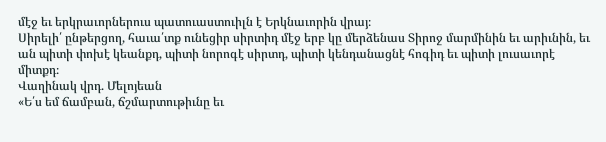մէջ եւ երկրաւորներուս պատուաստուիլն է Երկնաւորին վրայ։
Սիրելի՛ ընթերցող, հաւա՛տք ունեցիր սիրտիդ մէջ երբ կը մերձենաս Տիրոջ մարմինին եւ արիւնին, եւ ան պիտի փոխէ կեանքդ, պիտի նորոգէ սիրտդ, պիտի կենդանացնէ հոգիդ եւ պիտի լուսաւորէ միտքդ։
Վաղինակ վրդ. Մելոյեան
«Ե՛ս եմ ճամբան, ճշմարտութիւնը եւ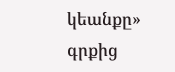կեանքը» գրքից